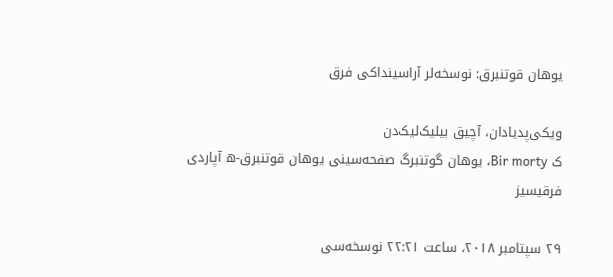یوهان قوتنبرق: نوسخه‌لر آراسینداکی فرق

ویکی‌پدیادان، آچیق بیلیک‌لیک‌دن
ک Bir morty، یوهان گوتنبرگ صفحه‌سینی یوهان قوتنبرق-ه آپاردی
فرقیسیز

۲۹ سپتامبر ۲۰۱۸، ساعت ۲۲:۲۱ نوسخه‌سی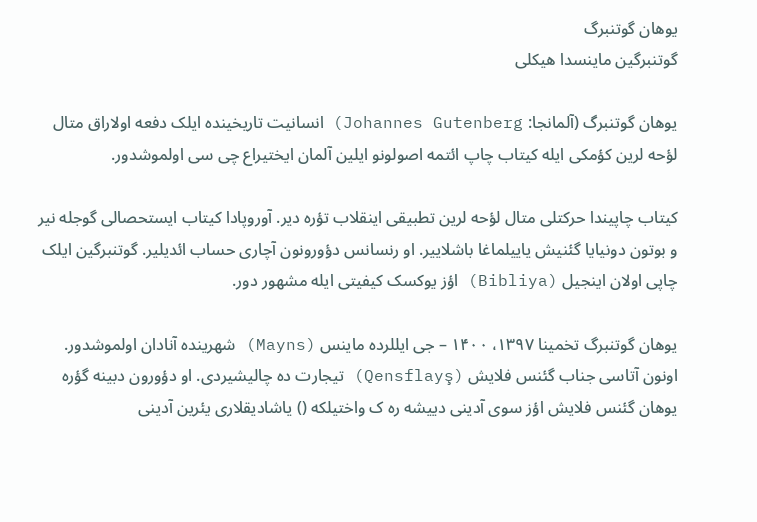یوهان گوتنبرگ
گوتنبرگین ماینسدا هیکلی

یوهان گوتنبرگ (آلمانجا: Johannes Gutenberg) انسانیت تاریخینده ایلک دفعه اولاراق متال لؤحه لرین کؤمکی ایله کیتاب چاپ ائتمه اصولونو ایلین آلمان ایختیراع چی سی اولموشدور.

کیتاب چاپیندا حرکتلی متال لؤحه لرین تطبیقی اینقلاب تؤره دیر. آوروپادا کیتاب ایستحصالی گوجله نیر و بوتون دونیایا گئنیش یاییلماغا باشلاییر. او رنسانس دؤورونون آچاری حساب ائدیلیر. گوتنبرگین ایلک چاپی اولان اینجیل (Bibliya) اؤز یوکسک کیفیتی ایله مشهور دور.

یوهان گوتنبرگ تخمینا ۱۳۹۷، ۱۴۰۰ – جی ایللرده ماینس (Mayns) شهرینده آنادان اولموشدور. اونون آتاسی جناب گئنس فلایش (Qensflayş) تیجارت ده چالیشیردی. او دؤورون دبینه گؤره یوهان گئنس فلایش اؤز سوی آدینی دییشه ره ک واختیلکه () یاشادیقلاری یئرین آدینی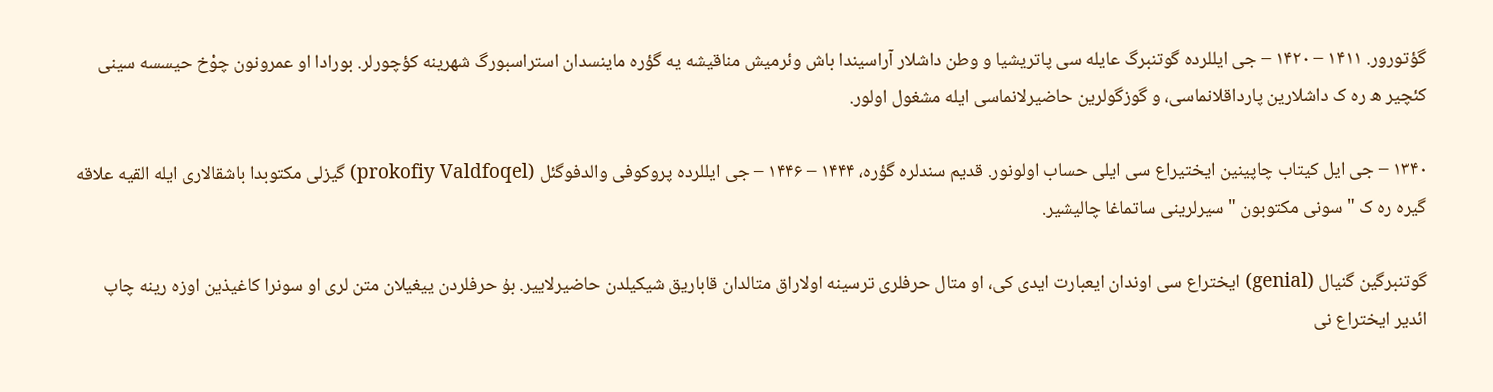گؤتورور. ۱۴۱۱ – ۱۴۲۰ – جی ایللرده گوتنبرگ عایله سی پاتریشیا و وطن داشلار آراسیندا باش وئرمیش مناقیشه یه گؤره ماینسدان استراسبورگ شهرینه کؤچورلر. بورادا او عمرونون چوْخ حیسسه سینی کئچیر ه ره ک داشلارین پارداقلانماسی، و گوزگولرین حاضیرلانماسی ایله مشغول اولور.

۱۳۴۰ – جی ایل کیتاب چاپینین ایختیراع سی ایلی حساب اولونور. قدیم سندلره گؤره، ۱۴۴۴ – ۱۴۴۶ – جی ایللرده پروکوفی والدفوگئل (prokofiy Valdfoqel) گیزلی مکتوبدا باشقالاری ایله القیه علاقه گیره ره ک "سونی مکتوبون " سیرلرینی ساتماغا چالیشیر.

گوتنبرگین گنیال (genial) ایختراع سی اوندان ایعبارت ایدی کی، او متال حرفلری ترسینه اولاراق متالدان قاباریق شیکیلدن حاضیرلاییر. بۇ حرفلردن ییغیلان متن لری او سونرا کاغیذین اوزه رینه چاپ ائدیر ایختراع نی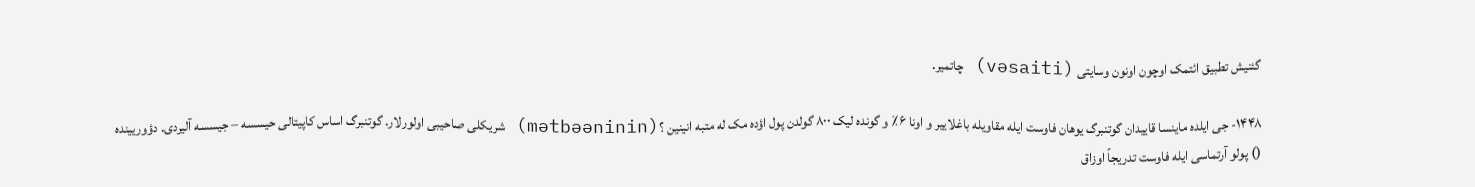گئنیش تطبیق ائتمک اوچون اونون وسایتی (vəsaiti) چاتمیر.

۱۴۴۸- جی ایلده ماینسا قاییدان گوتنبرگ یوهان فاوست ایله مقاویله باغلاییر و اونا ۶٪ و گونده لیک ۸۰۰ گولدن پول اؤده مک له متبه انینین ؟(mətbəəninin) شریکلی صاحیبی اولورلار. گوتنبرگ اساس کاپیتالی حیسسه – جیسسه آلیردی. دؤوریینده () پولو آرتماسی ایله فاوست تدریجاً اوزاق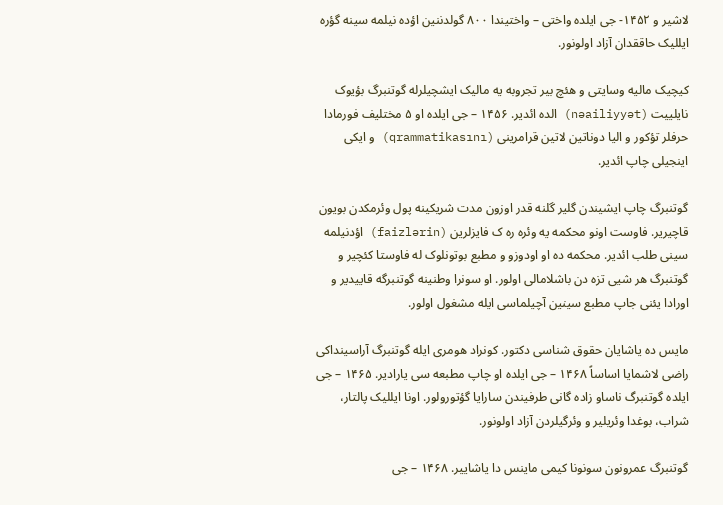لاشیر و ۱۴۵۲- جی ایلده واختی – واختیندا ۸۰۰ گولدننین اؤده نیلمه سینه گؤره ایللیک حاققدان آزاد اولونور.

کیچیک مالیه وسایتی و هئچ بیر تجروبه یه مالیک ایشچیلرله گوتنبرگ بؤیوک نایلییت (nəailiyyət) الده ائدیر. ۱۴۵۶ – جی ایلده او ۵ مختلیف فورمادا حرفلر تؤکور و الیا دوناتین لاتین قرامرینی (qrammatikasını) و ایکی اینجیلی چاپ ائدیر.

گوتنبرگ چاپ ایشیندن گلیر گلنه قدر اوزون مدت شریکینه پول وئرمکدن بویون قاچیریر. فاوست اونو محکمه یه وئره ره ک فایزلرین (faizlərin) اؤدنیلمه سینی طلب ائدیر. محکمه ده او اودوزو و مطبع بوتونلوک له فاوستا کئچیر و گوتنبرگ هر شیی تزه دن باشلامالی اولور. او سونرا وطنینه گوتنبرگه قاییدیر و اورادا یئنی جاپ مطبع سینین آچیلماسی ایله مشغول اولور.

مایس ده یاشایان حقوق شناسی دکتور. کونراد هومری ایله گوتنبرگ آراسینداکی راضی لاشمایا اساساً ۱۴۶۸ – جی ایلده او چاپ مطبعه سی یارادیر. ۱۴۶۵ – جی ایلده گوتنبرگ ناساو زاده گانی طرفیندن سارایا گؤتورولور. اونا ایللیک پالتار، شراب، بوغدا وئریلیر و وئرگیلردن آزاد اولونور.

گوتنبرگ عمرونون سونونا کیمی ماینس دا یاشاییر. ۱۴۶۸ – جی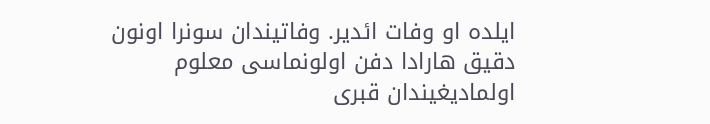ایلده او وفات ائدیر. وفاتیندان سونرا اونون دقیق هارادا دفن اولونماسی معلوم اولمادیغیندان قبری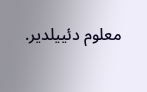معلوم دئییلدیر.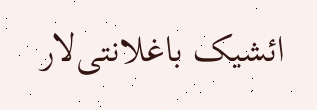ائشیک باغلانتی‌لار